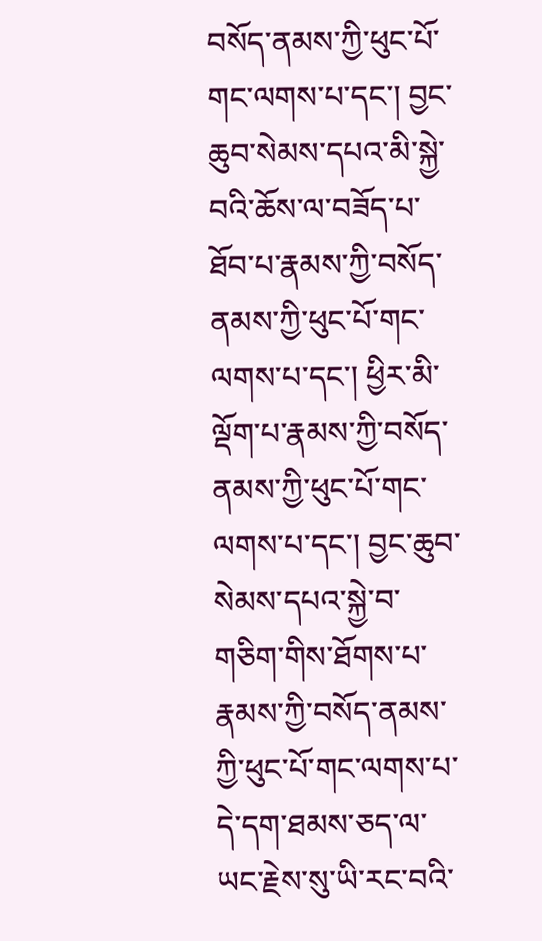བསོད་ནམས་ཀྱི་ཕུང་པོ་གང་ལགས་པ་དང་། བྱང་ཆུབ་སེམས་དཔའ་མི་སྐྱེ་བའི་ཆོས་ལ་བཟོད་པ་ཐོབ་པ་རྣམས་ཀྱི་བསོད་ནམས་ཀྱི་ཕུང་པོ་གང་ལགས་པ་དང་། ཕྱིར་མི་ལྡོག་པ་རྣམས་ཀྱི་བསོད་ནམས་ཀྱི་ཕུང་པོ་གང་ལགས་པ་དང་། བྱང་ཆུབ་སེམས་དཔའ་སྐྱེ་བ་གཅིག་གིས་ཐོགས་པ་རྣམས་ཀྱི་བསོད་ནམས་ཀྱི་ཕུང་པོ་གང་ལགས་པ་དེ་དག་ཐམས་ཅད་ལ་ཡང་རྗེས་སུ་ཡི་རང་བའི་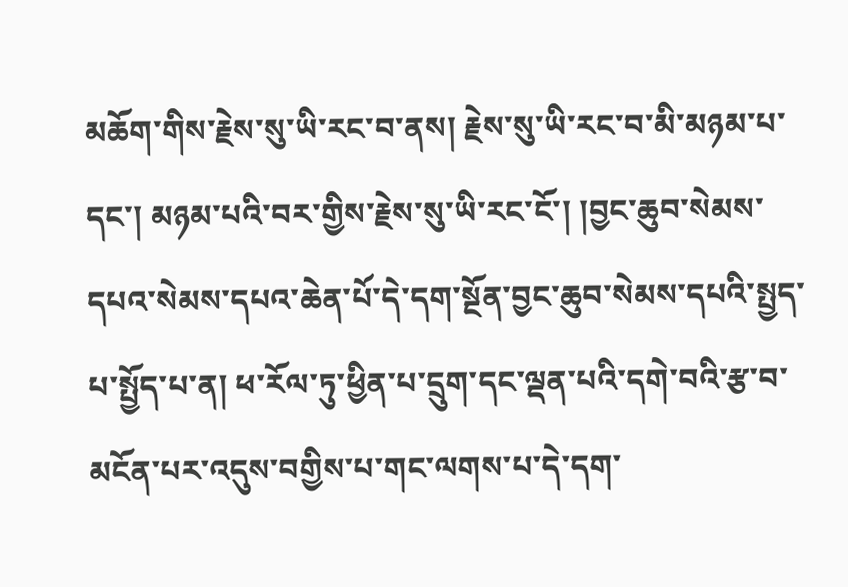མཆོག་གིས་རྗེས་སུ་ཡི་རང་བ་ནས། རྗེས་སུ་ཡི་རང་བ་མི་མཉམ་པ་དང་། མཉམ་པའི་བར་གྱིས་རྗེས་སུ་ཡི་རང་ངོ་། །བྱང་ཆུབ་སེམས་དཔའ་སེམས་དཔའ་ཆེན་པོ་དེ་དག་སྔོན་བྱང་ཆུབ་སེམས་དཔའི་སྤྱད་པ་སྤྱོད་པ་ན། ཕ་རོལ་ཏུ་ཕྱིན་པ་དྲུག་དང་ལྡན་པའི་དགེ་བའི་རྩ་བ་མངོན་པར་འདུས་བགྱིས་པ་གང་ལགས་པ་དེ་དག་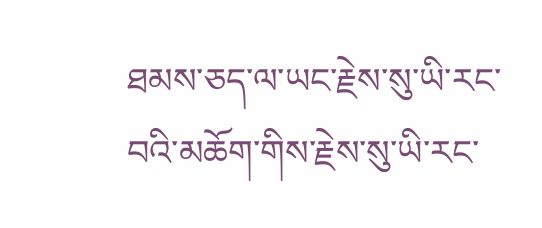ཐམས་ཅད་ལ་ཡང་རྗེས་སུ་ཡི་རང་བའི་མཆོག་གིས་རྗེས་སུ་ཡི་རང་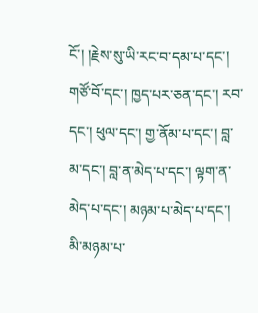ངོ་། །རྗེས་སུ་ཡི་རང་བ་དམ་པ་དང་། གཙོ་བོ་དང་། ཁྱད་པར་ཅན་དང་། རབ་དང་། ཕུལ་དང་། གྱ་ནོམ་པ་དང་། བླ་མ་དང་། བླ་ན་མེད་པ་དང་། ལྟག་ན་མེད་པ་དང་། མཉམ་པ་མེད་པ་དང་། མི་མཉམ་པ་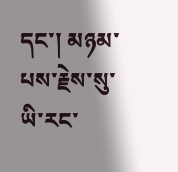དང་། མཉམ་པས་རྗེས་སུ་ཡི་རང་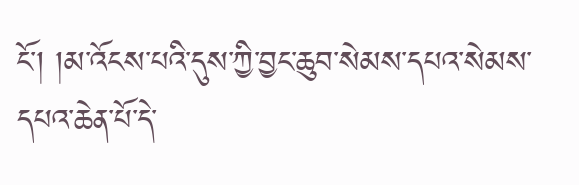ངོ་། །མ་འོངས་པའི་དུས་ཀྱི་བྱང་ཆུབ་སེམས་དཔའ་སེམས་དཔའ་ཆེན་པོ་དེ་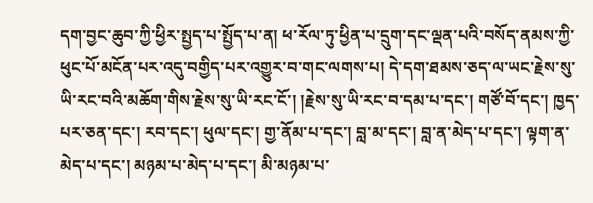དག་བྱང་ཆུབ་ཀྱི་ཕྱིར་སྤྱད་པ་སྤྱོད་པ་ན། ཕ་རོལ་ཏུ་ཕྱིན་པ་དྲུག་དང་ལྡན་པའི་བསོད་ནམས་ཀྱི་ཕུང་པོ་མངོན་པར་འདུ་བགྱིད་པར་འགྱུར་བ་གང་ལགས་པ། དེ་དག་ཐམས་ཅད་ལ་ཡང་རྗེས་སུ་ཡི་རང་བའི་མཆོག་གིས་རྗེས་སུ་ཡི་རང་ངོ་། །རྗེས་སུ་ཡི་རང་བ་དམ་པ་དང་། གཙོ་བོ་དང་། ཁྱད་པར་ཅན་དང་། རབ་དང་། ཕུལ་དང་། གྱ་ནོམ་པ་དང་། བླ་མ་དང་། བླ་ན་མེད་པ་དང་། ལྟག་ན་མེད་པ་དང་། མཉམ་པ་མེད་པ་དང་། མི་མཉམ་པ་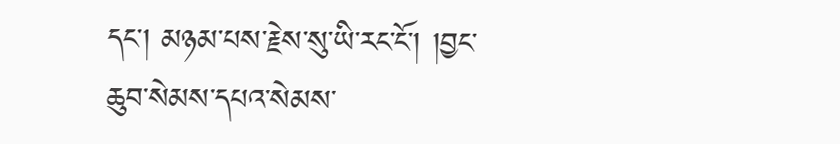དང་། མཉམ་པས་རྗེས་སུ་ཡི་རང་ངོ་། །བྱང་ཆུབ་སེམས་དཔའ་སེམས་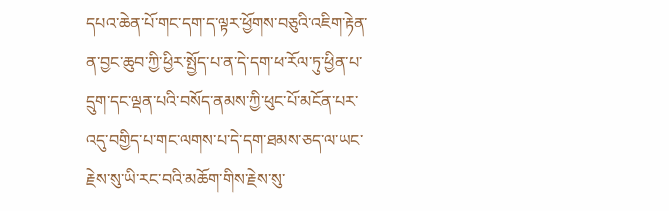དཔའ་ཆེན་པོ་གང་དག་ད་ལྟར་ཕྱོགས་བཅུའི་འཇིག་རྟེན་ན་བྱང་ཆུབ་ཀྱི་ཕྱིར་སྤྱོད་པ་ན་དེ་དག་ཕ་རོལ་ཏུ་ཕྱིན་པ་དྲུག་དང་ལྡན་པའི་བསོད་ནམས་ཀྱི་ཕུང་པོ་མངོན་པར་འདུ་བགྱིད་པ་གང་ལགས་པ་དེ་དག་ཐམས་ཅད་ལ་ཡང་རྗེས་སུ་ཡི་རང་བའི་མཆོག་གིས་རྗེས་སུ་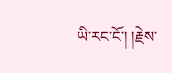ཡི་རང་ངོ་། །རྗེས་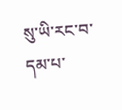སུ་ཡི་རང་བ་དམ་པ་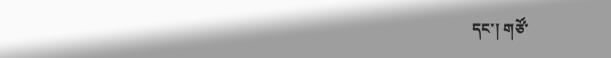དང་། གཙོ་